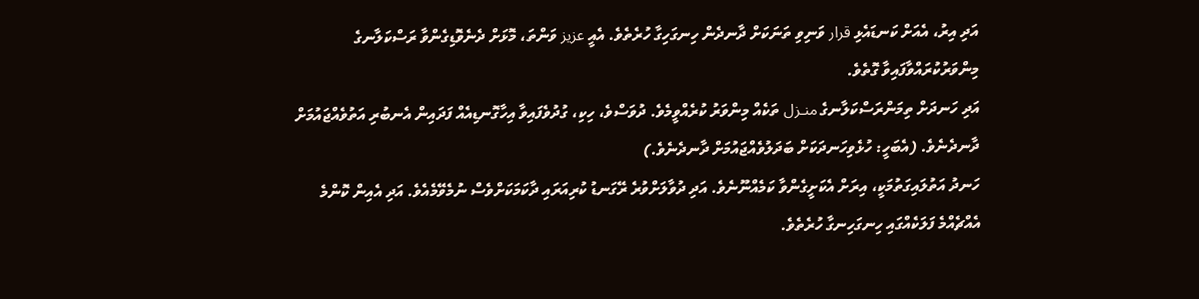އަދި އިރު، އެއަށް ކަނޑައެޅި قرار ވަނިވި ތަނަކަށް ދާނދެން ހިނގަހިގާ ހުރެތެވެ. އެއީ عزيز ވަންތަ، މޮޅަށް ދެނެވޮޑިގެންވާ ރަސްކަލާނގެ މިންވަރުކުރައްވާފައިވާ ގޮތެވެ.
އަދި ހަނދަށް ތިމަންރަސްކަލާނގެ منـزل ތަކެއް މިންވަރު ކުރެއްވީމެވެ. ދުވަސްވެ، ހިކި، ގުދުވެފައިވާ އިހާގޮނޑިއެއް ފަދައިން އެނބުރި އަތުވެއްޖައުމަށް ދާނދެނެވެ. (އެބަހީ: ހުޅެވިހަނދަކަށް ބަދަލުވެއްޖައުމަށް ދާނދެނެވެ.)
ހަނދު އަތުލައިގަތުމަކީ، އިރަށް އެކަށީގެންވާ ކަމެއްނޫނެވެ. އަދި ދުވާލަށްވުރެ ރޭގަނޑު ކުރިއަރައި ދާކަމަކަށްވެސް ނުމެވޭމެއެވެ. އަދި އެއިން ކޮންމެ އެއްޗެއްމެ ފަލަކެއްގައި ހިނގަހިނގާ ހުރެތެވެ.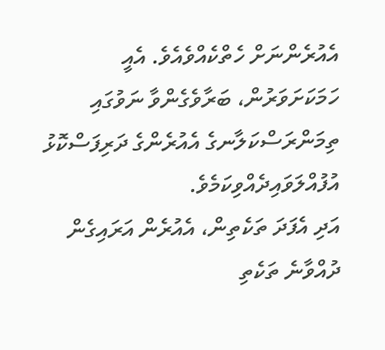އެއުރެންނަށް ހެތްކެއްވެއެވެ. އެއީ ހަމަކަށަވަރުން، ބަރާވެގެންވާ ނަވުގައި ތިމަންރަސްކަލާނގެ އެއުރެންގެ ދަރިފަސްކޮޅު އުފުއްލަވައިދެއްވިކަމެވެ.
އަދި އެފަދަ ތަކެތިން، އެއުރެން އަރައިގެން ދުއްވާނެ ތަކެތި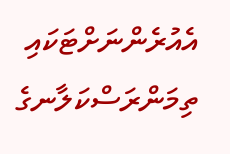އެއުރެންނަށްޓަކައި ތިމަންރަސްކަލާނގެ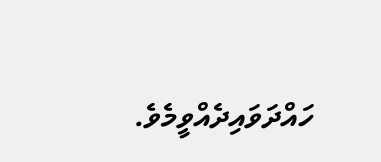ހައްދަވައިދެއްވީމެވެ.